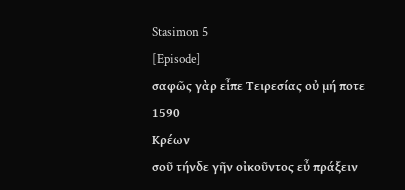Stasimon 5
[Episode]
σαφῶς γὰρ εἶπε Τειρεσίας οὐ μή ποτε
1590
Κρέων
σοῦ τήνδε γῆν οἰκοῦντος εὖ πράξειν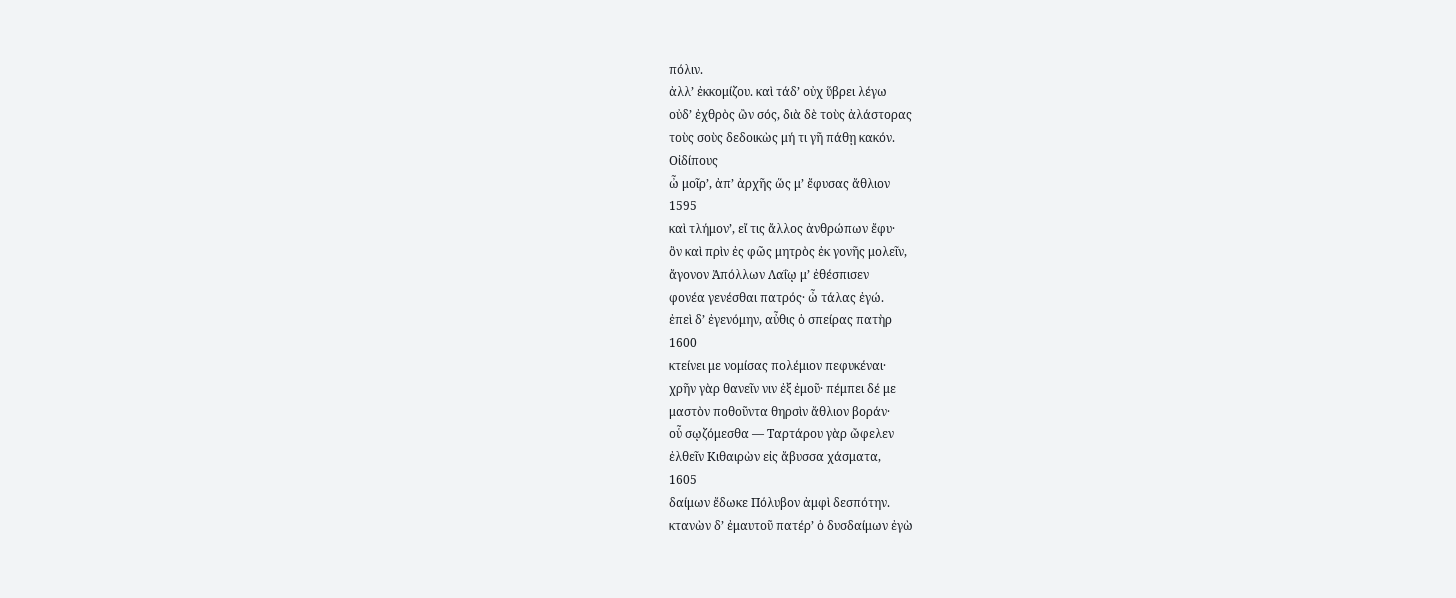πόλιν.
ἀλλʼ ἐκκομίζου. καὶ τάδʼ οὐχ ὕβρει λέγω
οὐδʼ ἐχθρὸς ὢν σός, διὰ δὲ τοὺς ἀλάστορας
τοὺς σοὺς δεδοικὼς μή τι γῆ πάθῃ κακόν.
Οἰδίπους
ὦ μοῖρʼ, ἀπʼ ἀρχῆς ὥς μʼ ἔφυσας ἄθλιον
1595
καὶ τλήμονʼ, εἴ τις ἄλλος ἀνθρώπων ἔφυ·
ὃν καὶ πρὶν ἐς φῶς μητρὸς ἐκ γονῆς μολεῖν,
ἄγονον Ἀπόλλων Λαΐῳ μʼ ἐθέσπισεν
φονέα γενέσθαι πατρός· ὦ τάλας ἐγώ.
ἐπεὶ δʼ ἐγενόμην, αὖθις ὁ σπείρας πατὴρ
1600
κτείνει με νομίσας πολέμιον πεφυκέναι·
χρῆν γὰρ θανεῖν νιν ἐξ ἐμοῦ· πέμπει δέ με
μαστὸν ποθοῦντα θηρσὶν ἄθλιον βοράν·
οὗ σῳζόμεσθα — Ταρτάρου γὰρ ὤφελεν
ἐλθεῖν Κιθαιρὼν εἰς ἄβυσσα χάσματα,
1605
δαίμων ἔδωκε Πόλυβον ἀμφὶ δεσπότην.
κτανὼν δʼ ἐμαυτοῦ πατέρʼ ὁ δυσδαίμων ἐγὼ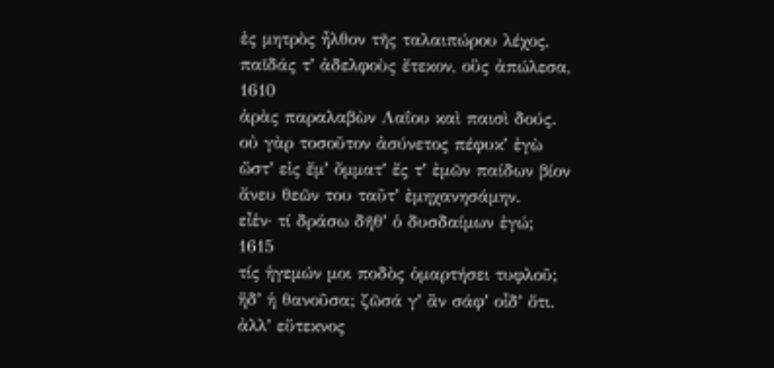ἐς μητρὸς ἦλθον τῆς ταλαιπώρου λέχος,
παῖδάς τʼ ἀδελφοὺς ἔτεκον, οὓς ἀπώλεσα,
1610
ἀρὰς παραλαβὼν Λαΐου καὶ παισὶ δούς.
οὐ γὰρ τοσοῦτον ἀσύνετος πέφυκʼ ἐγὼ
ὥστʼ εἰς ἔμʼ ὄμματʼ ἔς τʼ ἐμῶν παίδων βίον
ἄνευ θεῶν του ταῦτʼ ἐμηχανησάμην.
εἶἑν· τί δράσω δῆθʼ ὁ δυσδαίμων ἐγώ;
1615
τίς ἡγεμών μοι ποδὸς ὁμαρτήσει τυφλοῦ;
ἥδʼ ἡ θανοῦσα; ζῶσά γʼ ἂν σάφʼ οἶδʼ ὅτι.
ἀλλʼ εὔτεκνος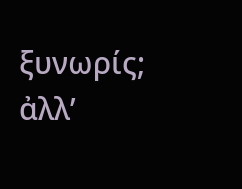ξυνωρίς; ἀλλʼ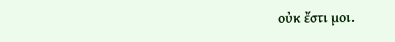οὐκ ἔστι μοι.